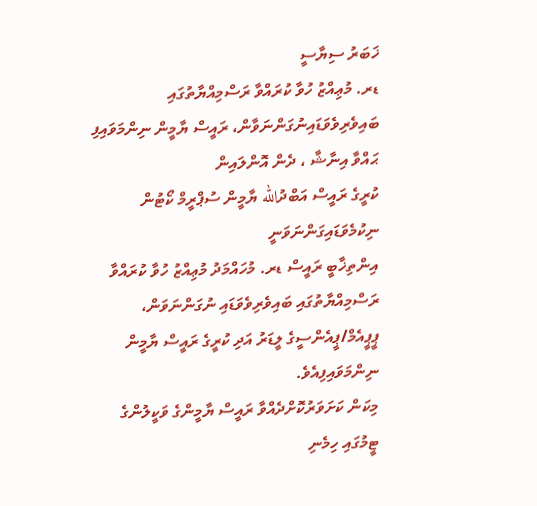ޚަބަރު ސިޔާސީ
ޑރ. މުޢިއްޒު ހުވާ ކުރައްވާ ރަސްމިއްޔާތުގައި ބައިވެރިވެވަޑައިނުގަންނަވާން، ރައީސް ޔާމީން ނިންމަވައިފި
ޙައްވާ އިނާޝާ ، ދެން އޮންލައިން
ކުރީގެ ރައީސް އަބްދުالله ޔާމީން ސުޕްރީމް ކޯޓުން ނިކުމެވަޑައިގަންނަވަނީ
އިންތިޚާބީ ރައީސް ޑރ. މުހައްމަދު މުޢިއްޒު ހުވާ ކުރައްވާ ރަސްމިއްޔާތުގައި ބައިވެރިވެވަޑައި ނުގަންނަވަން، ޕީޕީއެމް/ޕީއެންސީގެ ލީޑަރު އަދި ކުރީގެ ރައީސް ޔާމީން ނިންމަވައިފިއެވެ.
މިކަން ކަށަވަރުކޮށްދެއްވާ ރައީސް ޔާމީންގެ ވަކީލުންގެ ޓީމުގައި ހިމެނި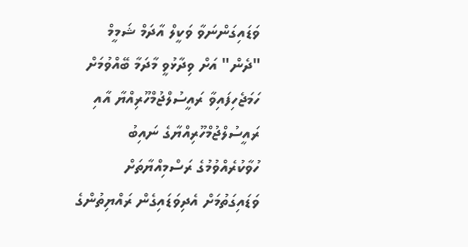ވަޑައިގަންނަވާ ވަކީލް އާދަމް ޝަމީމް "ދެން" އަށް ވިދާޅުވީ މާދަމާ ބޭއްވުމަށް ހަމަޖެހިފައިވާ ރައީސުލްޖުމްހޫރިއްޔާ އާއި ރައީސުލްޖުމްހޫރިއްޔާގެ ނައިބު ހުވާކުރެއްވުމުގެ ރަސްމިއްޔާތަށް ވަޑައިގަތުމަށް އެދިވަޑައިގެން ރައްޔިތުންގެ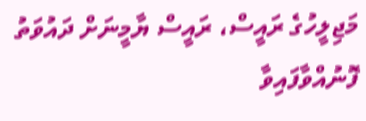މަޖިލީހުގެ ރައީސް، ރައީސް ޔާމީނަށް ދައުވަތު ފޮނުއްވާފައިވާ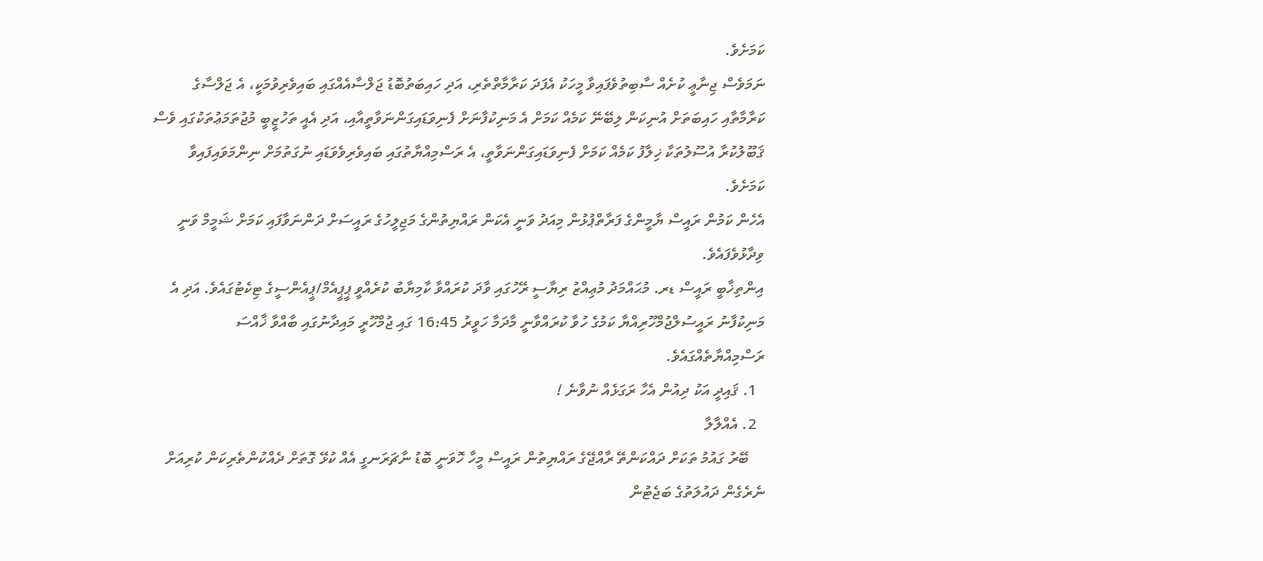ކަމަށެވެ.
ނަމަވެސް ޖިނާޢީ ކުށެއް ސާބިތުވެފައިވާ މީހަކު އެފަދަ ކަރާމާތްތެރި، އަދި ހައިބަތުބޮޑު ޖަލްސާއެއްގައި ބައިވެރިވުމަކީ، އެ ޖަލްސާގެ ކަރާމާތާއި ހައިބަތަށް އުނިކަން ލިބޭނޭ ކަމެއް ކަމަށް އެ މަނިކުފާނަށް ފެނިވަޑައިގަންނަވާތީއާއި، އަދި އެއީ ތަހުޒީބީ މުޖުތަމަޢުތަކުގައި ވެސް ޤަބޫލުކުރާ އުސޫލުތަކާ ޚިލާފު ކަމެއް ކަމަށް ފެނިވަޑައިގަންނަވާތީ، އެ ރަސްމިއްޔާތުގައި ބައިވެރިވެވަޑައި ނުގަތުމަށް ނިންމަވައިފައިވާ ކަމަށެވެ.
އެހެން ކަމުން ރައީސް ޔާމީންގެ ފަރާތްޕުޅުން މިއަދު ވަނީ އެކަން ރައްޔިތުންގެ މަޖިލީހުގެ ރައީސަށް ދަންނަވާފައި ކަމަށް ޝަމީމް ވަނީ ވިދާޅުވެފައެވެ.
އިންތިޚާބީ ރައީސް ޑރ. މުޙައްމަދު މުޢިއްޒު ރިޔާސީ ރޭހުގައި ވާދަ ކުރައްވާ ކާމިޔާބު ކުރެއްވީ ޕީޕީއެމް/ޕީއެންސީގެ ޓިކެޓުގައެވެ. އަދި އެ މަނިކުފާނު ރައީސުލްޖުމްހޫރިއްޔާ ކަމުގެ ހުވާ ކުރައްވާނީ މާދަމާ ހަވީރު 16:45 ގައި ޖުމްހޫރީ މައިދާނުގައި ބާއްވާ ޚާއްސަ ރަސްމިއްޔާތެއްގައެވެ.
  1. ޤައިދީ އަކު ދިއުން އެހާ ރަގަޅެއް ނުވާނެ !
  2. އެއްލާލާ
    ބޭރު ގައުމު ތަކަށް ދައްކަންތޭ ރާއްޖޭގެ ރައްޔިތުން ރައީސް މީހާ ހޮވަނީ ބޮޑު ނާޗަރަނގީ އެއް ކުޅޭ ގޮތަށް ދެއްކުންތެރިކަން ކުރިއަށް ނެރެގެން ދައުލަތުގެ ބަޖެޓުން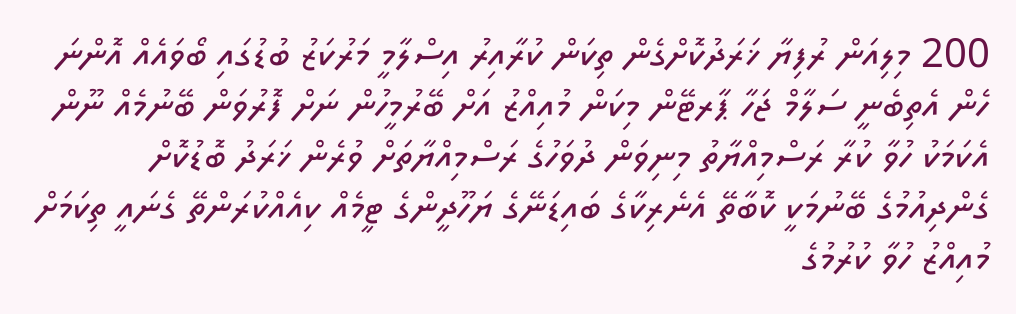200 މިލިއަން ރުފިޔާ ޚަރަދުކޮށްގެން ތިކަން ކުރާއިރު އިސްލާމީ މަރުކަޒު ބުޑުގައި ބޯވައެއް އޮންނަ ހެން އެތިބެނީ ސަލާމް ޖަހާ ޕާރޓޭން މިކަން މުއިއްޒު އަށް ބޭރުމީހުން ނަށް ފޮރުވަން ބޭނުމެއް ނޫން އެކަމަކު ހުވާ ކުރާ ރަސްމިއްޔާތު މިނިވަން ދުވަހުގެ ރަސްމިއްޔާތަށް ވުރެން ޚަރަދު ބޮޑުކޮށް ގެންދިއުމުގެ ބޭނުމަކީ ކޮބާތޭ އެނެރިކާގެ ބައިޑަނޭގެ ޔަހޫދީންގެ ޓީމެއް ކިއެއްކުރަންތޭ ގެނައީ ތިކަމަށް މުއިއްޒު ހުވާ ކުރުމުގެ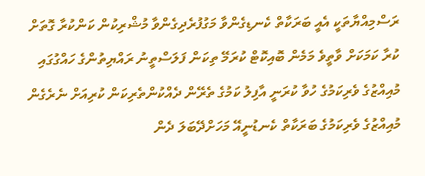ރަސްމިއްޔާތަކީ އެއީ ބަރަކާތް ކެނޑިގެންވާ މަގުފުރެދިގެންވާ މުޝްރިކުން ކަންކުރާ ގޮތަށް ކުރާ ކަމަކަށް ވާތީވެ މަމެން ބޮއިކޮޓް ކުރަމޭ ތިކަން ފަލަސްތީނު ރައްޔިތުންގެ ހައްގުގައި މުއިއްޒުގެ ވެރިކަމުގެ ހުވާ ކުރަނީ އާފިލު ކަމުގެ ތެރޭން ދެއްކުންތެރިކަން ކުރިއަށް ނެރެގެން މުއިއްޒުގެ ވެރިކަމުގެ ބަރަކާތް ކެނޑުނީއޭ މަހަށްދޭބަލަ ދެން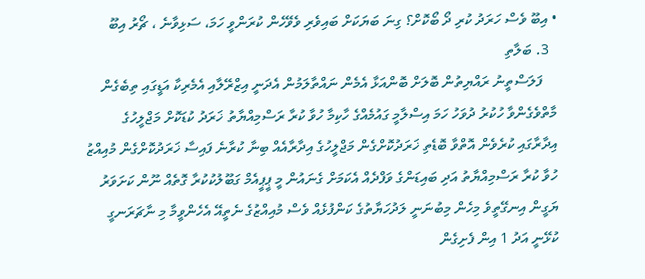• އިބޫ ވެސް ހަރަދު ކުރި ދޯ ބޯކޮށް؟ ގިނަ ބަޔަކަށް ބައިވެރި ވެވޭހެން ކުރަންވީ ހަމަ، ސަޅިވާނެ ، ޗޯރު އިބޫ
  3. ބަލާތި
    ފަލަސްތީނު ރައްޔިތުން ބޮލަށް ބޮންއަޅާ އެމެން ނައްތާލަމުން އެދަނީ އިޒްރޭލާއި އެމެރިކާ އަޑީގައި ތިބެގެން މާތްވެގެންވާ ހުކުރު ދުވަހު ހަމަ އިސްލާމީ ގައުމެއްގެ ހާކިމާ ހުވާ ކުރާ ރަސްމިއްޔާތު ޚަރަދު ކުޑަކޮށް މަޖްލީހުގެ އިދާރާގައި ކުރެވެން އޮތްވާ ބޮޑެތި ޚަރަދުކޮށްގެން މަޖްލީހުގެ އިދާރާއެއް ބިނާ ކުރާނެ ފައިސާ ޚަރަދުކޮށްގެން މުއިއްޒު ހުވާ ކުރާ ރަސްމިއްޔާތު އަދި ބައިޑަންގެ ވަފްދެއް އެކަމަށް ގެނައުން މީ ޕީޕީއެމް ގަބޫލުކުކުރާ ގޮތެއް ނޫން ކަށަވަރު ޔަގީން އިނގޭތީވެ މިހެން މިބުނަނީ ލަދުހަޔާތުގެ ކަންފުޅެއް ވެސް މުއިއްޒުގެ ނެތީއޭ އެހެންވީމާ މި ނާޗަރަނގީ ކުޅޭނީ އަދު 1 އިން ފެށިގެން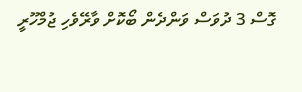ގޮސް 3 ދުވަސް ވަންދެން ބޯކޮށް ވާރޭވެހި ޖުމްހޫރީ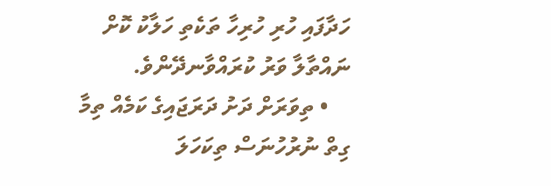ހަދާފައި ހުރި ހުރިހާ ތަކެތި ހަލާކު ކޮށް ނައްތާލާ ވަރު ކުރައްވާނދޭންވެ.
    • ތިވަރަށް ދަށު ދަރަޖައިގެ ކަމެއް ތިމާ ގިތް ނުރުހުނަސް ތިކަހަލަ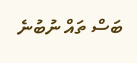ބަސް ތައް ނުބުނެ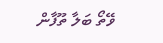ވޭތޯ ބަލާ ތޫފާން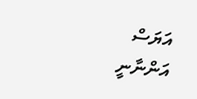އަޔަސް އަންނާނީ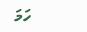ހަމަ